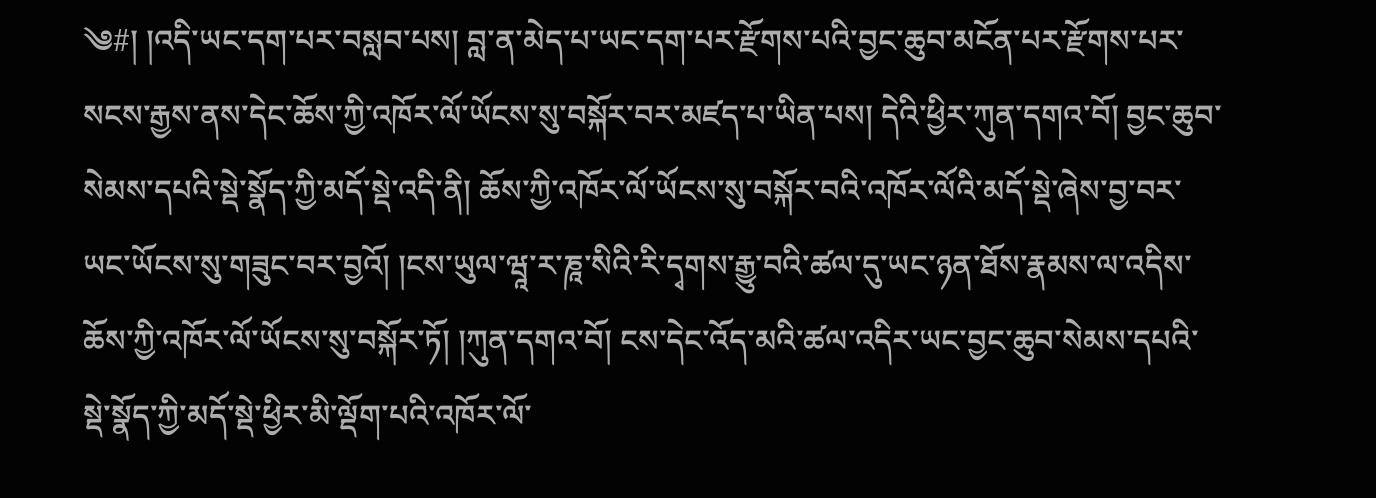༄#། །འདི་ཡང་དག་པར་བསླབ་པས། བླ་ན་མེད་པ་ཡང་དག་པར་རྫོགས་པའི་བྱང་ཆུབ་མངོན་པར་རྫོགས་པར་སངས་རྒྱས་ནས་དེང་ཆོས་ཀྱི་འཁོར་ལོ་ཡོངས་སུ་བསྐོར་བར་མཛད་པ་ཡིན་པས། དེའི་ཕྱིར་ཀུན་དགའ་བོ། བྱང་ཆུབ་སེམས་དཔའི་སྡེ་སྣོད་ཀྱི་མདོ་སྡེ་འདི་ནི། ཆོས་ཀྱི་འཁོར་ལོ་ཡོངས་སུ་བསྐོར་བའི་འཁོར་ལོའི་མདོ་སྡེ་ཞེས་བྱ་བར་ཡང་ཡོངས་སུ་གཟུང་བར་བྱའོ། །ངས་ཡུལ་ཝཱ་ར་ཎཱ་སིའི་རི་དྭགས་རྒྱུ་བའི་ཚལ་དུ་ཡང་ཉན་ཐོས་རྣམས་ལ་འདིས་ཆོས་ཀྱི་འཁོར་ལོ་ཡོངས་སུ་བསྐོར་ཏོ། །ཀུན་དགའ་བོ། ངས་དེང་འོད་མའི་ཚལ་འདིར་ཡང་བྱང་ཆུབ་སེམས་དཔའི་སྡེ་སྣོད་ཀྱི་མདོ་སྡེ་ཕྱིར་མི་ལྡོག་པའི་འཁོར་ལོ་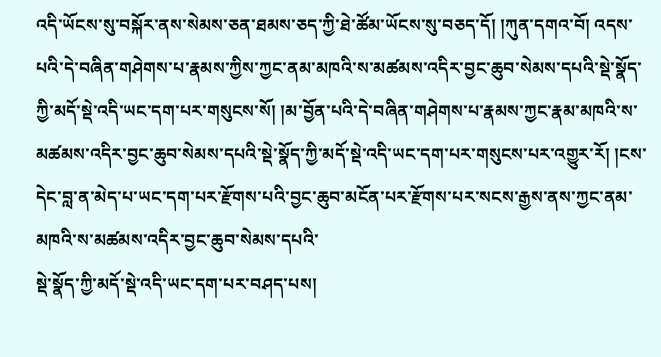འདི་ཡོངས་སུ་བསྐོར་ནས་སེམས་ཅན་ཐམས་ཅད་ཀྱི་ཐེ་ཚོམ་ཡོངས་སུ་བཅད་དོ། །ཀུན་དགའ་བོ། འདས་པའི་དེ་བཞིན་གཤེགས་པ་རྣམས་ཀྱིས་ཀྱང་ནམ་མཁའི་ས་མཚམས་འདིར་བྱང་ཆུབ་སེམས་དཔའི་སྡེ་སྣོད་ཀྱི་མདོ་སྡེ་འདི་ཡང་དག་པར་གསུངས་སོ། །མ་བྱོན་པའི་དེ་བཞིན་གཤེགས་པ་རྣམས་ཀྱང་རྣམ་མཁའི་ས་མཚམས་འདིར་བྱང་ཆུབ་སེམས་དཔའི་སྡེ་སྣོད་ཀྱི་མདོ་སྡེ་འདི་ཡང་དག་པར་གསུངས་པར་འགྱུར་རོ། །ངས་དེང་བླ་ན་མེད་པ་ཡང་དག་པར་རྫོགས་པའི་བྱང་ཆུབ་མངོན་པར་རྫོགས་པར་སངས་རྒྱས་ནས་ཀྱང་ནམ་མཁའི་ས་མཚམས་འདིར་བྱང་ཆུབ་སེམས་དཔའི་
སྡེ་སྣོད་ཀྱི་མདོ་སྡེ་འདི་ཡང་དག་པར་བཤད་པས།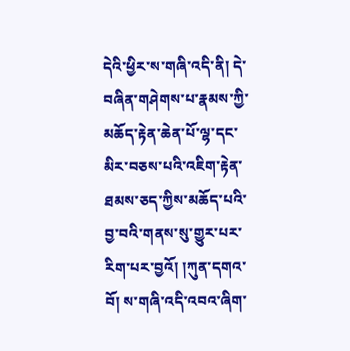དེའི་ཕྱིར་ས་གཞི་འདི་ནི། དེ་བཞིན་གཤེགས་པ་རྣམས་ཀྱི་མཆོད་རྟེན་ཆེན་པོ་ལྷ་དང་མིར་བཅས་པའི་འཇིག་རྟེན་ཐམས་ཅད་ཀྱིས་མཆོད་པའི་བྱ་བའི་གནས་སུ་གྱུར་པར་རིག་པར་བྱའོ། །ཀུན་དགའ་བོ། ས་གཞི་འདི་འབའ་ཞིག་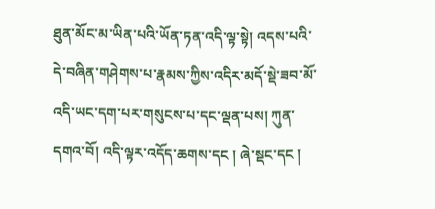ཐུན་མོང་མ་ཡིན་པའི་ཡོན་ཏན་འདི་ལྟ་སྟེ། འདས་པའི་དེ་བཞིན་གཤེགས་པ་རྣམས་ཀྱིས་འདིར་མདོ་སྡེ་ཟབ་མོ་འདི་ཡང་དག་པར་གསུངས་པ་དང་ལྡན་པས། ཀུན་དགའ་བོ། འདི་ལྟར་འདོད་ཆགས་དང ། ཞེ་སྡང་དང །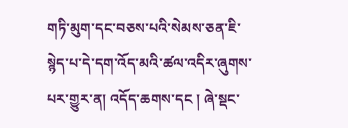གཏི་མུག་དང་བཅས་པའི་སེམས་ཅན་ཇི་སྙེད་པ་དེ་དག་འོད་མའི་ཚལ་འདིར་ཞུགས་པར་གྱུར་ན། འདོད་ཆགས་དང ། ཞེ་སྡང་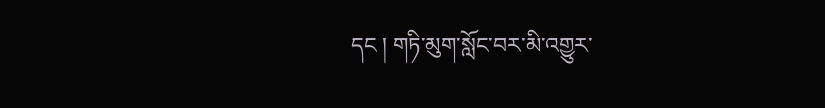དང ། གཏི་མུག་སློང་བར་མི་འགྱུར་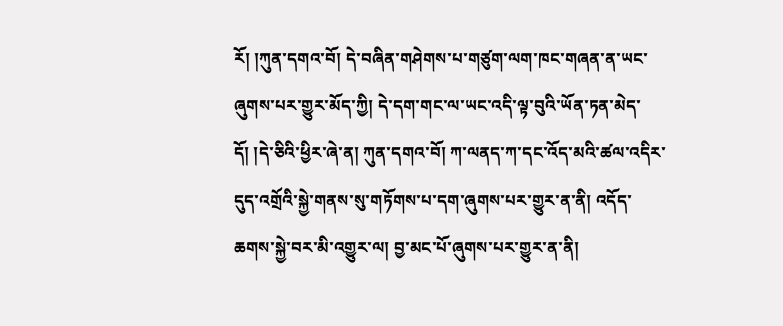རོ། །ཀུན་དགའ་བོ། དེ་བཞིན་གཤེགས་པ་གཙུག་ལག་ཁང་གཞན་ན་ཡང་ཞུགས་པར་གྱུར་མོད་ཀྱི། དེ་དག་གང་ལ་ཡང་འདི་ལྟ་བུའི་ཡོན་ཏན་མེད་དོ། །དེ་ཅིའི་ཕྱིར་ཞེ་ན། ཀུན་དགའ་བོ། ཀ་ལནད་ཀ་དང་འོད་མའི་ཚལ་འདིར་དུད་འགྲོའི་སྐྱེ་གནས་སུ་གཏོགས་པ་དག་ཞུགས་པར་གྱུར་ན་ནི། འདོད་ཆགས་སྐྱེ་བར་མི་འགྱུར་ལ། བྱ་མང་པོ་ཞུགས་པར་གྱུར་ན་ནི།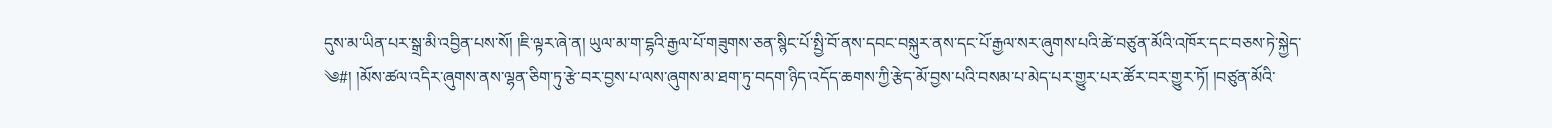དུས་མ་ཡིན་པར་སྒྲ་མི་འབྱིན་པས་སོ། །ཇི་ལྟར་ཞེ་ན། ཡུལ་མ་ག་དྷའི་རྒྱལ་པོ་གཟུགས་ཅན་སྙིང་པོ་སྤྱི་བོ་ནས་དབང་བསྐུར་ནས་དང་པོ་རྒྱལ་སར་ཞུགས་པའི་ཚེ་བཙུན་མོའི་འཁོར་དང་བཅས་ཏེ་སྐྱེད་
༄#། །མོས་ཚལ་འདིར་ཞུགས་ནས་ལྷན་ཅིག་ཏུ་རྩེ་བར་བྱས་པ་ལས་ཞུགས་མ་ཐག་ཏུ་བདག་ཉིད་འདོད་ཆགས་ཀྱི་རྩེད་མོ་བྱས་པའི་བསམ་པ་མེད་པར་གྱུར་པར་ཚོར་བར་གྱུར་ཏོ། །བཙུན་མོའི་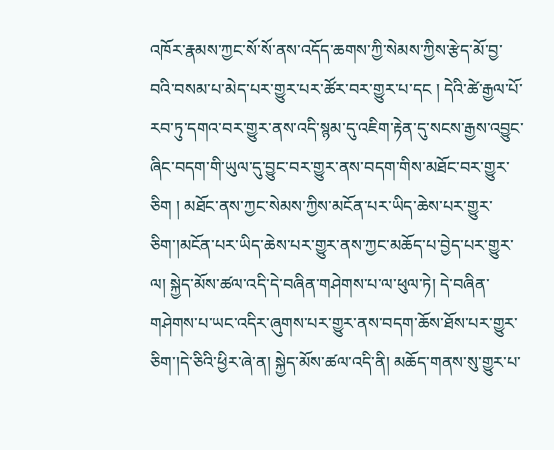འཁོར་རྣམས་ཀྱང་སོ་སོ་ནས་འདོད་ཆགས་ཀྱི་སེམས་ཀྱིས་རྩེད་མོ་བྱ་བའི་བསམ་པ་མེད་པར་གྱུར་པར་ཚོར་བར་གྱུར་པ་དང ། དེའི་ཚེ་རྒྱལ་པོ་རབ་ཏུ་དགའ་བར་གྱུར་ནས་འདི་སྙམ་དུ་འཇིག་རྟེན་དུ་སངས་རྒྱས་འབྱུང་ཞིང་བདག་གི་ཡུལ་དུ་བྱུང་བར་གྱུར་ནས་བདག་གིས་མཐོང་བར་གྱུར་ཅིག ། མཐོང་ནས་ཀྱང་སེམས་ཀྱིས་མངོན་པར་ཡིད་ཆེས་པར་གྱུར་ཅིག་།མངོན་པར་ཡིད་ཆེས་པར་གྱུར་ནས་ཀྱང་མཆོད་པ་བྱེད་པར་གྱུར་ལ། སྐྱེད་མོས་ཚལ་འདི་དེ་བཞིན་གཤེགས་པ་ལ་ཕུལ་ཏེ། དེ་བཞིན་གཤེགས་པ་ཡང་འདིར་ཞུགས་པར་གྱུར་ནས་བདག་ཆོས་ཐོས་པར་གྱུར་ཅིག་།དེ་ཅིའི་ཕྱིར་ཞེ་ན། སྐྱེད་མོས་ཚལ་འདི་ནི། མཆོད་གནས་སུ་གྱུར་པ་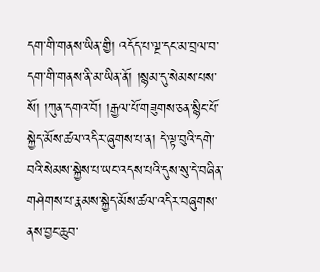དག་གི་གནས་ཡིན་གྱི། འདོད་པ་ལྔ་དང་མ་བྲལ་བ་དག་གི་གནས་ནི་མ་ཡིན་ནོ། །སྙམ་དུ་སེམས་པས་སོ། །ཀུན་དགའ་བོ། །རྒྱལ་པོ་གཟུགས་ཅན་སྙིང་པོ་སྐྱེད་མོས་ཚལ་འདིར་ཞུགས་པ་ན། དེ་ལྟ་བུའི་དགེ་བའི་སེམས་སྐྱེས་པ་ཡང་འདས་པའི་དུས་སུ་དེ་བཞིན་གཤེགས་པ་རྣམས་སྐྱེད་མོས་ཚལ་འདིར་བཞུགས་
ནས་བྱང་ཆུབ་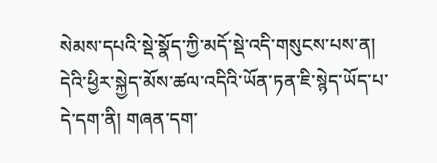སེམས་དཔའི་སྡེ་སྣོད་ཀྱི་མདོ་སྡེ་འདི་གསུངས་པས་ན། དེའི་ཕྱིར་སྐྱེད་མོས་ཚལ་འདིའི་ཡོན་ཏན་ཇི་སྙེད་ཡོད་པ་དེ་དག་ནི། གཞན་དག་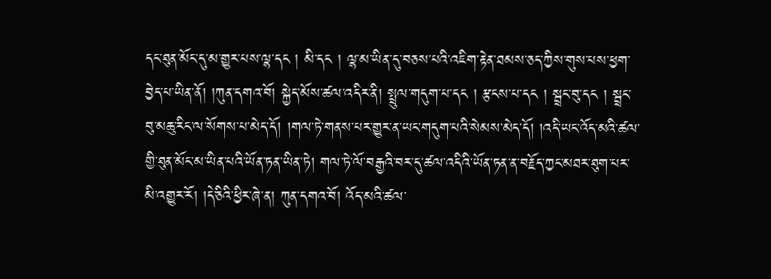དང་ཐུན་མོང་དུ་མ་གྱུར་པས་ལྷ་དང ། མི་དང ། ལྷ་མ་ཡིན་དུ་བཅས་པའི་འཇིག་རྟེན་ཐམས་ཅད་ཀྱིས་གུས་པས་ཕྱག་བྱེད་པ་ཡིན་ནོ། །ཀུན་དགའ་བོ། སྐྱེད་མོས་ཚལ་འདིར་ནི། སྤྲུལ་གདུག་པ་དང ། རྩངས་པ་དང ། སྦྲང་བུ་དང ། སྦྲང་བུ་མཆུ་རིང་ལ་སོགས་པ་མེད་དོ། །གལ་ཏེ་གནས་པར་གྱུར་ན་ཡང་གདུག་པའི་སེམས་མེད་དོ། །འདི་ཡང་འོད་མའི་ཚལ་གྱི་ཐུན་མོང་མ་ཡིན་པའི་ཡོན་ཏན་ཡིན་ཏེ། གལ་ཏེ་ལོ་བརྒྱའི་བར་དུ་ཚལ་འདིའི་ཡོན་ཏན་ན་བརྗོད་ཀྱང་མཐར་ཐུག་པར་མི་འགྱུར་རོ། །དེ་ཅིའི་ཕྱིར་ཞེ་ན། ཀུན་དགའ་བོ། འོད་མའི་ཚལ་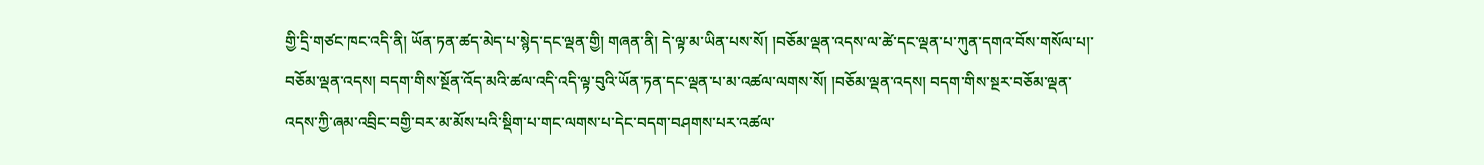གྱི་དྲི་གཙང་ཁང་འདི་ནི། ཡོན་ཏན་ཚད་མེད་པ་སྙེད་དང་ལྡན་གྱི། གཞན་ནི། དེ་ལྟ་མ་ཡིན་པས་སོ། །བཅོམ་ལྡན་འདས་ལ་ཚེ་དང་ལྡན་པ་ཀུན་དགའ་བོས་གསོལ་པ།་བཅོམ་ལྡན་འདས། བདག་གིས་སྔོན་འོད་མའི་ཚལ་འདི་འདི་ལྟ་བུའི་ཡོན་ཏན་དང་ལྡན་པ་མ་འཚལ་ལགས་སོ། །བཅོམ་ལྡན་འདས། བདག་གིས་སྔར་བཅོམ་ལྡན་འདས་ཀྱི་ཞམ་འབྲིང་བགྱི་བར་མ་མོས་པའི་སྡིག་པ་གང་ལགས་པ་དེང་བདག་བཤགས་པར་འཚལ་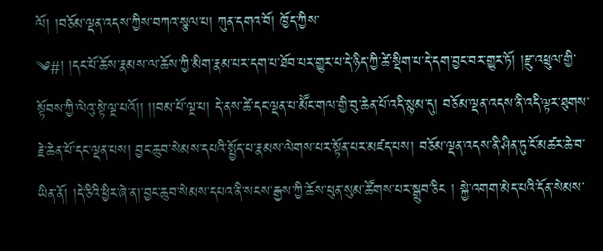ལོ། །བཅོམ་ལྡན་འདས་ཀྱིས་བཀའ་སྩལ་པ། ཀུན་དགའ་བོ། ཁྱོད་ཀྱིས་
༄#། །དང་པོ་ཆོས་རྣམས་ལ་ཆོས་ཀྱི་མིག་རྣམ་པར་དག་པ་ཐོབ་པར་གྱུར་པ་དེ་ཉིད་ཀྱི་ཚེ་སྡིག་པ་དེ་དག་བྱང་བར་གྱུར་ཏོ། །རྫུ་འཕྲུལ་གྱི་སྟོབས་ཀྱི་ལེའུ་སྟེ་ལྔ་པའོ།། །།བམ་པོ་ལྔ་པ། དེ་ནས་ཚེ་དང་ལྡན་པ་མཽང་གལ་གྱི་བུ་ཆེན་པོ་འདི་སྙམ་དུ། བཅོམ་ལྡན་འདས་ནི་འདི་ལྟར་ཐུགས་རྗེ་ཆེན་པོ་དང་ལྡན་པས། བྱང་ཆུབ་སེམས་དཔའི་སྤྱོད་པ་རྣམས་ལེགས་པར་སྟོན་པར་མཛད་པས། བཅོམ་ལྡན་འདས་ནི་ཤིན་ཏུ་ངོ་མཚར་ཆེ་བ་ཡིན་ནོ། །དེ་ཅིའི་ཕྱིར་ཞེ་ན།་བྱང་ཆུབ་སེམས་དཔའ་ནི་སངས་རྒྱས་ཀྱི་ཆོས་ཕུན་སུམ་ཚོགས་པར་སྒྲུབ་ཅིང ། སྐྱེ་འགག་མེད་པའི་དོན་སེམས་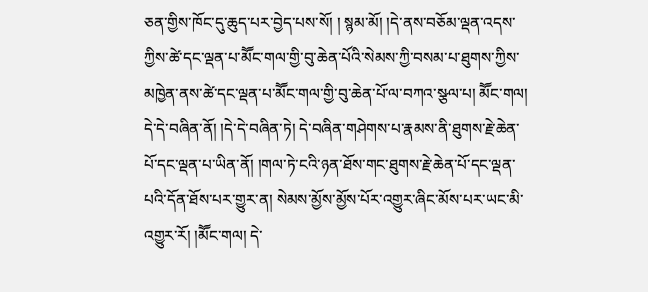ཅན་གྱིས་ཁོང་དུ་ཆུད་པར་བྱེད་པས་སོ། ། སྙམ་མོ། །དེ་ནས་བཅོམ་ལྡན་འདས་ཀྱིས་ཚེ་དང་ལྡན་པ་མཽང་གལ་གྱི་བུ་ཆེན་པོའི་སེམས་ཀྱི་བསམ་པ་ཐུགས་ཀྱིས་མཁྱེན་ནས་ཚེ་དང་ལྡན་པ་མཽང་གལ་གྱི་བུ་ཆེན་པོ་ལ་བཀའ་སྩལ་པ། མཽང་གལ། དེ་དེ་བཞིན་ནོ། །དེ་དེ་བཞིན་ཏེ། དེ་བཞིན་གཤེགས་པ་རྣམས་ནི་ཐུགས་རྗེ་ཆེན་པོ་དང་ལྡན་པ་ཡིན་ནོ། །གལ་ཏེ་ངའི་ཉན་ཐོས་གང་ཐུགས་རྗེ་ཆེན་པོ་དང་ལྡན་པའི་དོན་ཐོས་པར་གྱུར་ན། སེམས་མྱོས་མྱོས་པོར་འགྱུར་ཞིང་མོས་པར་ཡང་མི་འགྱུར་རོ། །མཽང་གལ། དེ་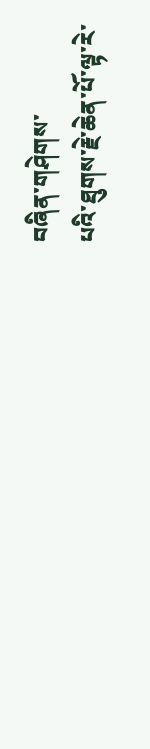བཞིན་གཤེགས་
པའི་ཐུགས་རྗེ་ཆེན་པོ་ལྟ་རེ་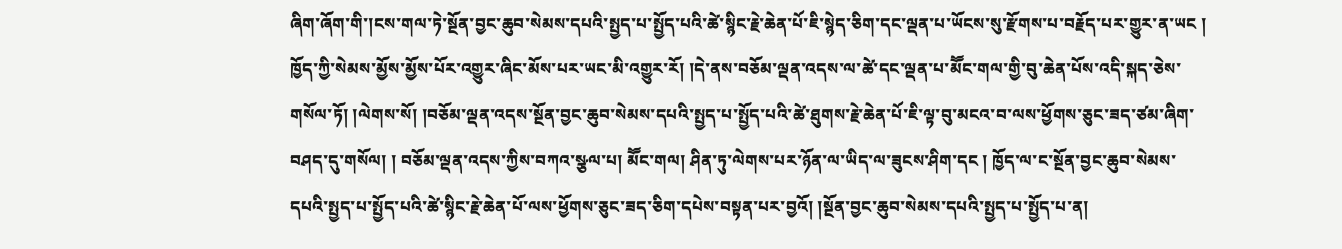ཞིག་ཞོག་གི་།ངས་གལ་ཏེ་སྔོན་བྱང་ཆུབ་སེམས་དཔའི་སྤྱད་པ་སྤྱོད་པའི་ཚེ་སྙིང་རྗེ་ཆེན་པོ་ཇི་སྙེད་ཅིག་དང་ལྡན་པ་ཡོངས་སུ་རྫོགས་པ་བརྗོད་པར་གྱུར་ན་ཡང ། ཁྱོད་ཀྱི་སེམས་མྱོས་མྱོས་པོར་འགྱུར་ཞིང་མོས་པར་ཡང་མི་འགྱུར་རོ། །དེ་ནས་བཅོམ་ལྡན་འདས་ལ་ཚེ་དང་ལྡན་པ་མཽང་གལ་གྱི་བུ་ཆེན་པོས་འདི་སྐད་ཅེས་གསོལ་ཏོ། །ལེགས་སོ། །བཅོམ་ལྡན་འདས་སྔོན་བྱང་ཆུབ་སེམས་དཔའི་སྤྱད་པ་སྤྱོད་པའི་ཚེ་ཐུགས་རྗེ་ཆེན་པོ་ཇི་ལྟ་བུ་མངའ་བ་ལས་ཕྱོགས་ཅུང་ཟད་ཙམ་ཞིག་བཤད་དུ་གསོལ། ། བཅོམ་ལྡན་འདས་ཀྱིས་བཀའ་སྩལ་པ། མཽང་གལ། ཤིན་ཏུ་ལེགས་པར་ཉོན་ལ་ཡིད་ལ་ཟུངས་ཤིག་དང ། ཁྱོད་ལ་ང་སྔོན་བྱང་ཆུབ་སེམས་དཔའི་སྤྱད་པ་སྤྱོད་པའི་ཚེ་སྙིང་རྗེ་ཆེན་པོ་ལས་ཕྱོགས་ཅུང་ཟད་ཅིག་དཔེས་བསྟན་པར་བྱའོ། །སྔོན་བྱང་ཆུབ་སེམས་དཔའི་སྤྱད་པ་སྤྱོད་པ་ན།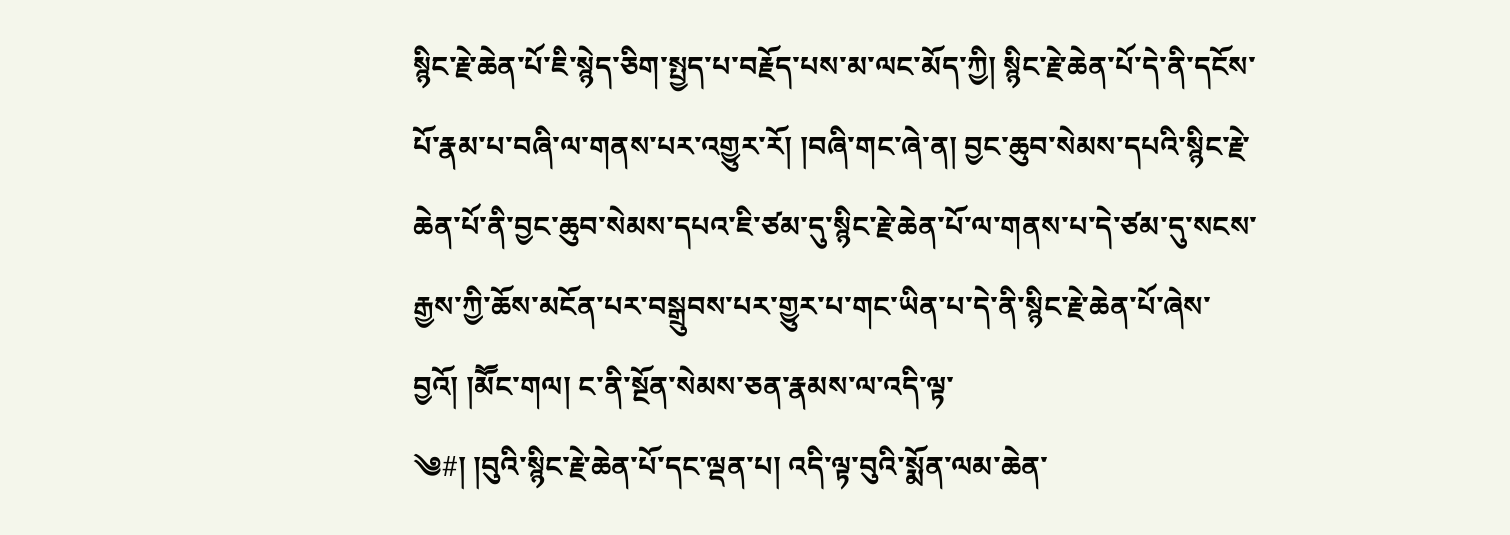སྙིང་རྗེ་ཆེན་པོ་ཇི་སྙེད་ཅིག་སྤྱད་པ་བརྗོད་པས་མ་ལང་མོད་ཀྱི། སྙིང་རྗེ་ཆེན་པོ་དེ་ནི་དངོས་པོ་རྣམ་པ་བཞི་ལ་གནས་པར་འགྱུར་རོ། །བཞི་གང་ཞེ་ན། བྱང་ཆུབ་སེམས་དཔའི་སྙིང་རྗེ་ཆེན་པོ་ནི་བྱང་ཆུབ་སེམས་དཔའ་ཇི་ཙམ་དུ་སྙིང་རྗེ་ཆེན་པོ་ལ་གནས་པ་དེ་ཙམ་དུ་སངས་རྒྱས་ཀྱི་ཆོས་མངོན་པར་བསྒྲུབས་པར་གྱུར་པ་གང་ཡིན་པ་དེ་ནི་སྙིང་རྗེ་ཆེན་པོ་ཞེས་བྱའོ། །མཽང་གལ། ང་ནི་སྔོན་སེམས་ཅན་རྣམས་ལ་འདི་ལྟ་
༄#། །བུའི་སྙིང་རྗེ་ཆེན་པོ་དང་ལྡན་པ། འདི་ལྟ་བུའི་སྨོན་ལམ་ཆེན་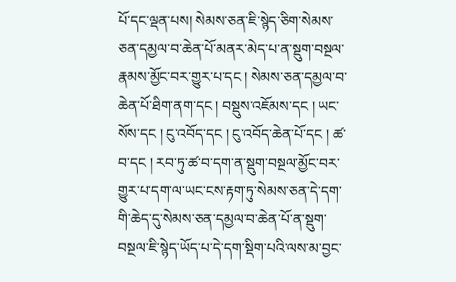པོ་དང་ལྡན་པས། སེམས་ཅན་ཇི་སྙེད་ཅིག་སེམས་ཅན་དམྱལ་བ་ཆེན་པོ་མནར་མེད་པ་ན་སྡུག་བསྔལ་རྣམས་མྱོང་བར་གྱུར་པ་དང ། སེམས་ཅན་དམྱལ་བ་ཆེན་པོ་ཐིག་ནག་དང ། བསྡུས་འཇོམས་དང ། ཡང་སོས་དང ། ངུ་འབོད་དང ། ངུ་འབོད་ཆེན་པོ་དང ། ཚ་བ་དང ། རབ་ཏུ་ཚ་བ་དག་ན་སྡུག་བསྔལ་མྱོང་བར་གྱུར་པ་དག་ལ་ཡང་ངས་རྟག་ཏུ་སེམས་ཅན་དེ་དག་གི་ཆེད་དུ་སེམས་ཅན་དམྱལ་བ་ཆེན་པོ་ན་སྡུག་བསྔལ་ཇི་སྙེད་ཡོད་པ་དེ་དག་སྡིག་པའི་ལས་མ་བྱང་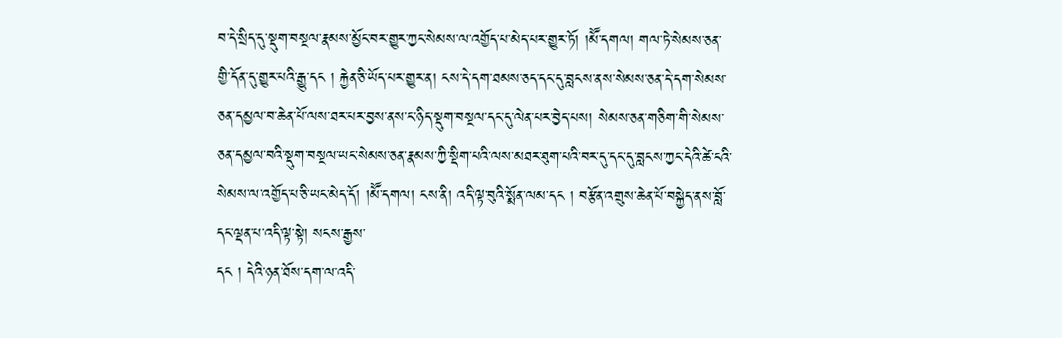བ་དེ་སྲིད་དུ་སྡུག་བསྔལ་རྣམས་མྱོང་བར་གྱུར་ཀྱང་སེམས་ལ་འགྱོད་པ་མེད་པར་གྱུར་ཏོ། །མཽ་དགལ། གལ་ཏེ་སེམས་ཅན་གྱི་དོན་དུ་གྱུར་པའི་རྒྱུ་དང ། རྐྱེན་ཅི་ཡོད་པར་གྱུར་ན། ངས་དེ་དག་ཐམས་ཅད་དང་དུ་བླངས་ནས་སེམས་ཅན་དེ་དག་སེམས་ཅན་དམྱལ་བ་ཆེན་པོ་ལས་ཐར་པར་བྱས་ནས་ང་ཉིད་སྡུག་བསྔལ་དང་དུ་ལེན་པར་བྱེད་པས། སེམས་ཅན་གཅིག་གི་སེམས་ཅན་དམྱལ་བའི་སྡུག་བསྔལ་ཡང་སེམས་ཅན་རྣམས་ཀྱི་སྡིག་པའི་ལས་མཐར་ཐུག་པའི་བར་དུ་དང་དུ་བླངས་ཀྱང་དེའི་ཚེ་ངའི་སེམས་ལ་འགྱོད་པ་ཅི་ཡང་མེད་དོ། །མཽ་དགལ། ངས་ནི། འདི་ལྟ་བུའི་སྨོན་ལམ་དང ། བརྩོན་འགྲུས་ཆེན་པོ་བསྐྱེད་ནས་བློ་དང་ལྡན་པ་འདི་ལྟ་སྟེ། སངས་རྒྱས་
དང ། དེའི་ཉན་ཐོས་དག་ལ་འདི་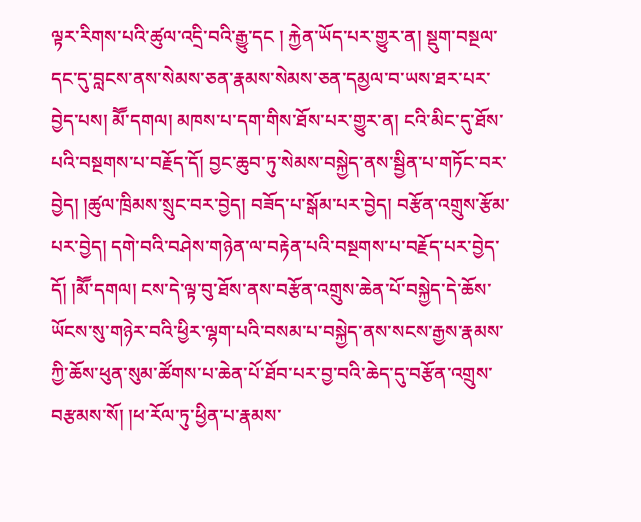ལྟར་རིགས་པའི་ཚུལ་འདྲི་བའི་རྒྱུ་དང ། རྐྱེན་ཡོད་པར་གྱུར་ན། སྡུག་བསྔལ་དང་དུ་བླངས་ནས་སེམས་ཅན་རྣམས་སེམས་ཅན་དམྱལ་བ་ཡས་ཐར་པར་བྱེད་པས། མཽ་དགལ། མཁས་པ་དག་གིས་ཐོས་པར་གྱུར་ན། ངའི་མིང་དུ་ཐོས་པའི་བསྔགས་པ་བརྗོད་དོ། བྱང་ཆུབ་ཏུ་སེམས་བསྐྱེད་ནས་སྦྱིན་པ་གཏོང་བར་བྱེད། །ཚུལ་ཁྲིམས་སྲུང་བར་བྱེད། བཟོད་པ་སྒོམ་པར་བྱེད། བརྩོན་འགྲུས་རྩོམ་པར་བྱེད། དགེ་བའི་བཤེས་གཉེན་ལ་བརྟེན་པའི་བསྔགས་པ་བརྗོད་པར་བྱེད་དོ། །མཽ་དགལ། ངས་དེ་ལྟ་བུ་ཐོས་ནས་བརྩོན་འགྲུས་ཆེན་པོ་བསྐྱེད་དེ་ཆོས་ཡོངས་སུ་གཉེར་བའི་ཕྱིར་ལྷག་པའི་བསམ་པ་བསྐྱེད་ནས་སངས་རྒྱས་རྣམས་ཀྱི་ཆོས་ཕུན་སུམ་ཚོགས་པ་ཆེན་པོ་ཐོབ་པར་བྱ་བའི་ཆེད་དུ་བརྩོན་འགྲུས་བརྩམས་སོ། །ཕ་རོལ་ཏུ་ཕྱིན་པ་རྣམས་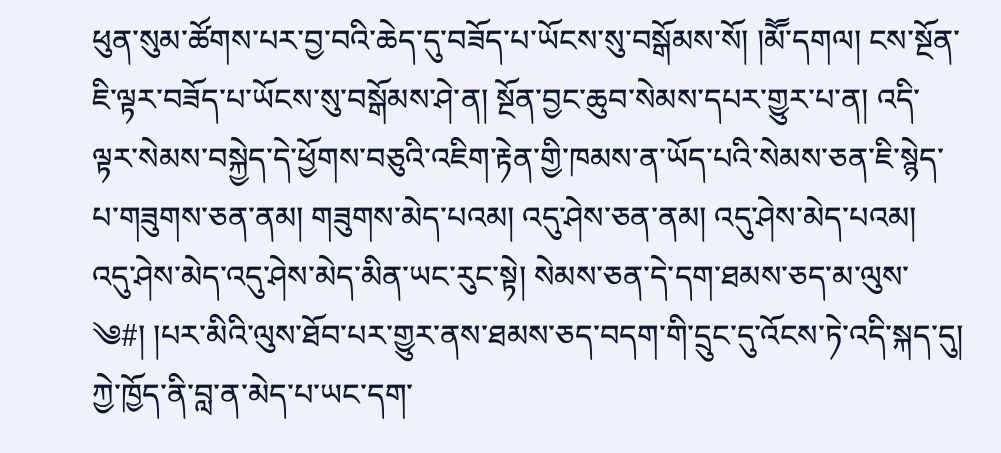ཕུན་སུམ་ཚོགས་པར་བྱ་བའི་ཆེད་དུ་བཟོད་པ་ཡོངས་སུ་བསྒོམས་སོ། །མཽ་དགལ། ངས་སྔོན་ཇི་ལྟར་བཟོད་པ་ཡོངས་སུ་བསྒོམས་ཤེ་ན། སྔོན་བྱང་ཆུབ་སེམས་དཔར་གྱུར་པ་ན། འདི་ལྟར་སེམས་བསྐྱེད་དེ་ཕྱོགས་བཅུའི་འཇིག་རྟེན་གྱི་ཁམས་ན་ཡོད་པའི་སེམས་ཅན་ཇི་སྙེད་པ་གཟུགས་ཅན་ནམ། གཟུགས་མེད་པའམ། འདུ་ཤེས་ཅན་ནམ། འདུ་ཤེས་མེད་པའམ། འདུ་ཤེས་མེད་འདུ་ཤེས་མེད་མིན་ཡང་རུང་སྟེ། སེམས་ཅན་དེ་དག་ཐམས་ཅད་མ་ལུས་
༄#། །པར་མིའི་ལུས་ཐོབ་པར་གྱུར་ནས་ཐམས་ཅད་བདག་གི་དྲུང་དུ་འོངས་ཏེ་འདི་སྐད་དུ། ཀྱེ་ཁྱོད་ནི་བླ་ན་མེད་པ་ཡང་དག་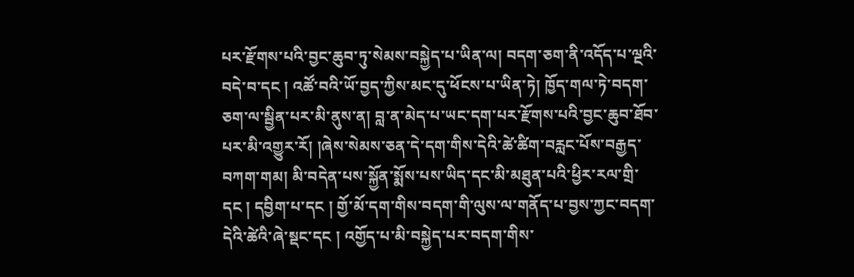པར་རྫོགས་པའི་བྱང་ཆུབ་ཏུ་སེམས་བསྐྱེད་པ་ཡིན་ལ། བདག་ཅག་ནི་འདོད་པ་ལྔའི་བདེ་བ་དང ། འཚོ་བའི་ཡོ་བྱད་ཀྱིས་མང་དུ་ཕོངས་པ་ཡིན་ཏེ། ཁྱོད་གལ་ཏེ་བདག་ཅག་ལ་སྦྱིན་པར་མི་ནུས་ན། བླ་ན་མེད་པ་ཡང་དག་པར་རྫོགས་པའི་བྱང་ཆུབ་ཐོབ་པར་མི་འགྱུར་རོ། །ཞེས་སེམས་ཅན་དེ་དག་གིས་དེའི་ཚེ་ཚིག་བརླང་པོས་བརྒྱད་བཀག་གམ། མི་བདེན་པས་སྐྱོན་སྨོས་པས་ཡིད་དང་མི་མཐུན་པའི་ཕྱིར་རལ་གྲི་དང ། དབྱིག་པ་དང ། གྱོ་མོ་དག་གིས་བདག་གི་ལུས་ལ་གནོད་པ་བྱས་ཀྱང་བདག་དེའི་ཚེའི་ཞེ་སྡང་དང ། འགྱོད་པ་མི་བསྐྱེད་པར་བདག་གིས་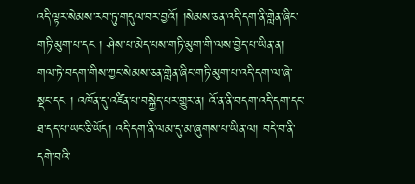འདི་ལྟར་སེམས་རབ་ཏུ་གདུལ་བར་བྱའོ། །སེམས་ཅན་འདི་དག་ནི་གླེན་ཞིང་གཏི་མུག་པ་དང ། ཤེས་པ་མེད་པས་གཏི་མུག་གི་ལས་བྱེད་པ་ཡིན་ན། གལ་ཏེ་བདག་གིས་ཀྱང་སེམས་ཅན་གླེན་ཞིང་གཏི་མུག་པ་འདི་དག་ལ་ཞེ་སྡང་དང ། འཁོན་དུ་འཛིན་པ་བསྐྱེད་པར་གྱུར་ན། འོ་ན་ནི་བདག་འདི་དག་དང་ཐ་དད་པ་ཡང་ཅི་ཡོད། འདི་དག་ནི་ལམ་དུ་མ་ཞུགས་པ་ཡིན་ལ། བདེ་བ་ནི་དགེ་བའི་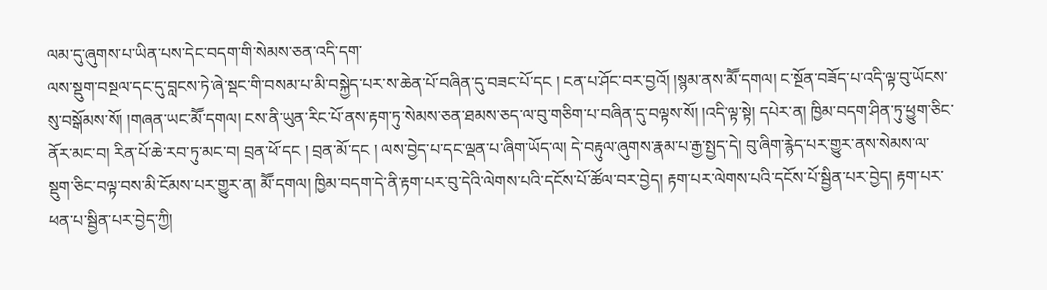ལམ་དུ་ཞུགས་པ་ཡིན་པས་དེང་བདག་གི་སེམས་ཅན་འདི་དག་
ལས་སྡུག་བསྔལ་དང་དུ་བླངས་ཏེ་ཞེ་སྡང་གི་བསམ་པ་མི་བསྐྱེད་པར་ས་ཆེན་པོ་བཞིན་དུ་བཟང་པོ་དང ། ངན་པ་ཤོང་བར་བྱའོ། །སྙམ་ནས་མཽ་དགལ། ང་སྔོན་བཟོད་པ་འདི་ལྟ་བུ་ཡོངས་སུ་བསྒོམས་སོ། །གཞན་ཡང་མཽ་དགལ། ངས་ནི་ཡུན་རིང་པོ་ནས་རྟག་ཏུ་སེམས་ཅན་ཐམས་ཅད་ལ་བུ་གཅིག་པ་བཞིན་དུ་བལྟས་སོ། །འདི་ལྟ་སྟེ། དཔེར་ན། ཁྱིམ་བདག་ཤིན་ཏུ་ཕྱུག་ཅིང་ནོར་མང་བ། རིན་པོ་ཆེ་རབ་ཏུ་མང་བ། བྲན་ཕོ་དང ། བྲན་མོ་དང ། ལས་བྱེད་པ་དང་ལྡན་པ་ཞིག་ཡོད་ལ། དེ་བརྟུལ་ཞུགས་རྣམ་པ་རྒྱ་སྤྱད་དེ། བུ་ཞིག་རྙེད་པར་གྱུར་ནས་སེམས་ལ་སྡུག་ཅིང་བལྟ་བས་མི་ངོམས་པར་གྱུར་ན། མཽ་དགལ། ཁྱིམ་བདག་དེ་ནི་རྟག་པར་བུ་དེའི་ལེགས་པའི་དངོས་པོ་ཚོལ་བར་བྱེད། རྟག་པར་ལེགས་པའི་དངོས་པོ་སྦྱིན་པར་བྱེད། རྟག་པར་ཕན་པ་སྦྱིན་པར་བྱེད་ཀྱི།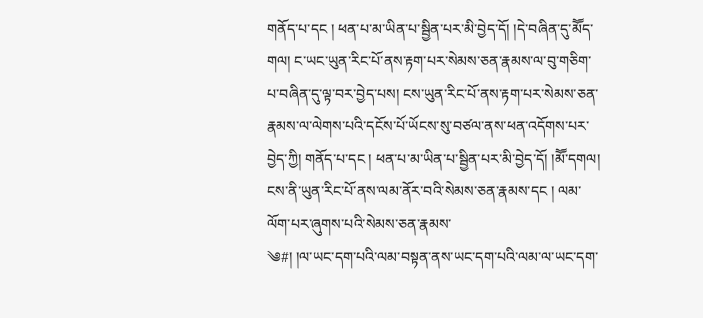གནོད་པ་དང ། ཕན་པ་མ་ཡིན་པ་སྦྱིན་པར་མི་བྱེད་དོ། །དེ་བཞིན་དུ་མཽད་གལ། ང་ཡང་ཡུན་རིང་པོ་ནས་རྟག་པར་སེམས་ཅན་རྣམས་ལ་བུ་གཅིག་པ་བཞིན་དུ་ལྟ་བར་བྱེད་པས། ངས་ཡུན་རིང་པོ་ནས་རྟག་པར་སེམས་ཅན་རྣམས་ལ་ལེགས་པའི་དངོས་པོ་ཡོངས་སུ་བཙལ་ནས་ཕན་འདོགས་པར་བྱེད་ཀྱི། གནོད་པ་དང ། ཕན་པ་མ་ཡིན་པ་སྦྱིན་པར་མི་བྱེད་དོ། །མཽ་དགལ། ངས་ནི་ཡུན་རིང་པོ་ནས་ལམ་ནོར་བའི་སེམས་ཅན་རྣམས་དང ། ལམ་ལོག་པར་ཞུགས་པའི་སེམས་ཅན་རྣམས་
༄#། །ལ་ཡང་དག་པའི་ལམ་བསྟན་ནས་ཡང་དག་པའི་ལམ་ལ་ཡང་དག་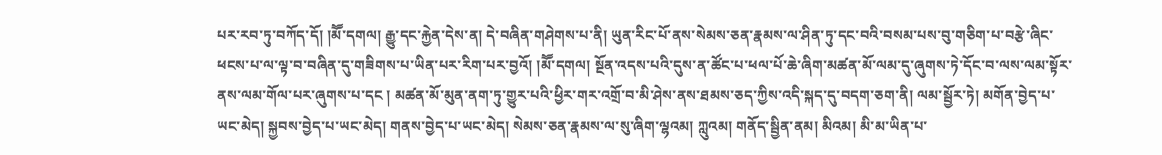པར་རབ་ཏུ་བཀོད་དོ། །མཽ་དགལ། རྒྱུ་དང་རྐྱེན་དེས་ན། དེ་བཞིན་གཤེགས་པ་ནི། ཡུན་རིང་པོ་ནས་སེམས་ཅན་རྣམས་ལ་ཤིན་ཏུ་དང་བའི་བསམ་པས་བུ་གཅིག་པ་བརྩེ་ཞིང་ཕངས་པ་ལ་ལྟ་བ་བཞིན་དུ་གཟིགས་པ་ཡིན་པར་རིག་པར་བྱའོ། །མཽ་དགལ། སྔོན་འདས་པའི་དུས་ན་ཚོང་པ་ཕལ་པོ་ཆེ་ཞིག་མཚན་མོ་ལམ་དུ་ཞུགས་ཏེ་དོང་བ་ལས་ལམ་སྟོར་ནས་ལམ་གོལ་པར་ཞུགས་པ་དང ། མཚན་མོ་མུན་ནག་ཏུ་གྱུར་པའི་ཕྱིར་གར་འགྲོ་བ་མི་ཤེས་ནས་ཐམས་ཅད་ཀྱིས་འདི་སྐད་དུ་བདག་ཅག་ནི། ལམ་སྦྱོར་ཏེ། མགོན་བྱེད་པ་ཡང་མེད། སྐྱབས་བྱེད་པ་ཡང་མེད། གནས་བྱེད་པ་ཡང་མེད། སེམས་ཅན་རྣམས་ལ་སུ་ཞིག་ལྷའམ། ཀླུའམ། གནོད་སྦྱིན་ནམ། མིའམ། མི་མ་ཡིན་པ་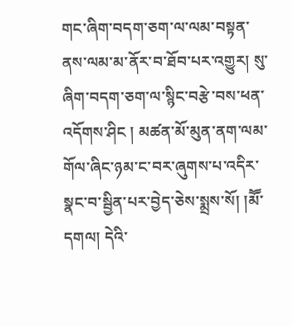གང་ཞིག་བདག་ཅག་ལ་ལམ་བསྟན་ནས་ལམ་མ་ནོར་བ་ཐོབ་པར་འགྱུར། སུ་ཞིག་བདག་ཅག་ལ་སྙིང་བརྩེ་བས་ཕན་འདོགས་ཤིང ། མཚན་མོ་མུན་ནག་ལམ་གོལ་ཞིང་ཉམ་ང་བར་ཞུགས་པ་འདིར་སྣང་བ་སྦྱིན་པར་བྱེད་ཅེས་སྨྲས་སོ། །མཽ་དགལ། དེའི་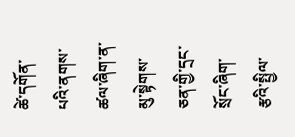ཚེ་དགོན་པའི་ནགས་ཚལ་ཞིག་ན་མུ་སྟེགས་ཅན་གྱི་དྲང་སྲོང་ཞིག་རྩའི་སྤྱིལ་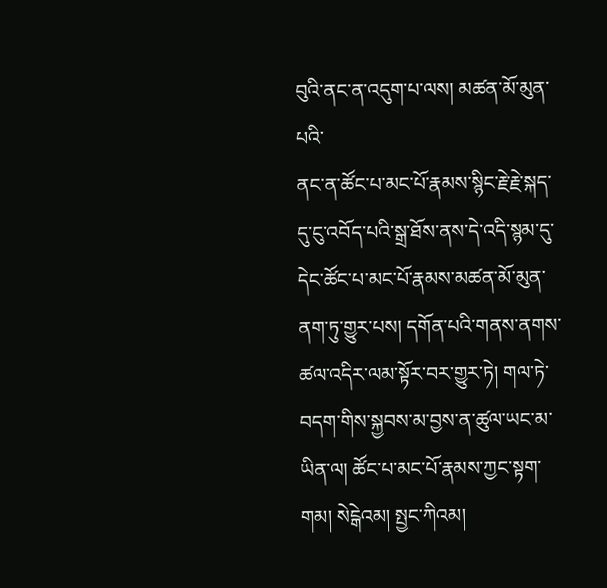བུའི་ནང་ན་འདུག་པ་ལས། མཚན་མོ་མུན་པའི་
ནང་ན་ཚོང་པ་མང་པོ་རྣམས་སྙིང་རྗེ་རྗེ་སྐད་དུ་ངུ་འབོད་པའི་སྒྲ་ཐོས་ནས་དེ་འདི་སྙམ་དུ་དེང་ཚོང་པ་མང་པོ་རྣམས་མཚན་མོ་མུན་ནག་ཏུ་གྱུར་པས། དགོན་པའི་གནས་ནགས་ཚལ་འདིར་ལམ་སྟོར་བར་གྱུར་ཏེ། གལ་ཏེ་བདག་གིས་སྐྱབས་མ་བྱས་ན་ཚུལ་ཡང་མ་ཡིན་ལ། ཚོང་པ་མང་པོ་རྣམས་ཀྱང་སྟག་གམ། སེངྒེའམ། སྤྱང་ཀིའམ།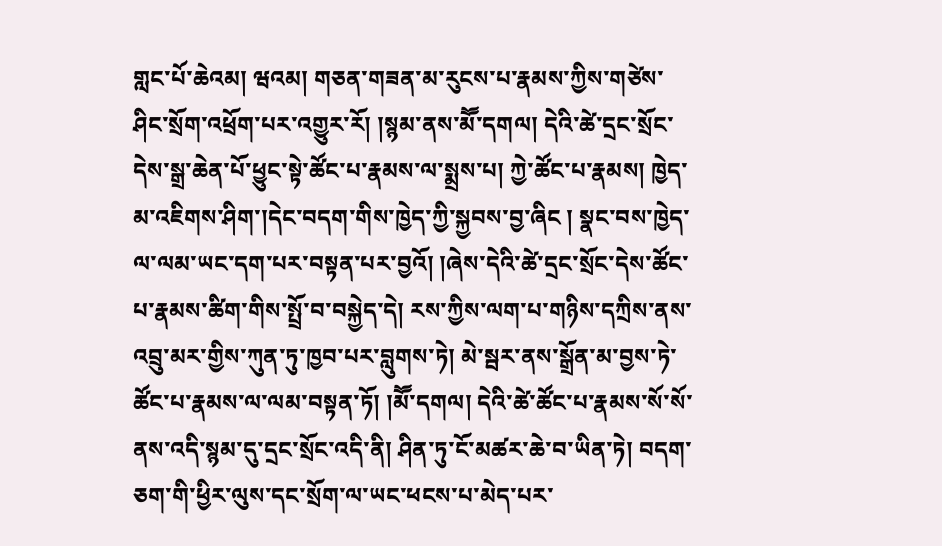གླང་པོ་ཆེའམ། ཝའམ། གཅན་གཟན་མ་རུངས་པ་རྣམས་ཀྱིས་གཙེས་ཤིང་སྲོག་འཕྲོག་པར་འགྱུར་རོ། །སྙམ་ནས་མཽ་དགལ། དེའི་ཚེ་དྲང་སྲོང་དེས་སྒྲ་ཆེན་པོ་ཕྱུང་སྟེ་ཚོང་པ་རྣམས་ལ་སྨྲས་པ། ཀྱེ་ཚོང་པ་རྣམས། ཁྱེད་མ་འཇིགས་ཤིག་།དེང་བདག་གིས་ཁྱེད་ཀྱི་སྐྱབས་བྱ་ཞིང ། སྣང་བས་ཁྱེད་ལ་ལམ་ཡང་དག་པར་བསྟན་པར་བྱའོ། །ཞེས་དེའི་ཚེ་དྲང་སྲོང་དེས་ཚོང་པ་རྣམས་ཚིག་གིས་སྤྲོ་བ་བསྐྱེད་དེ། རས་ཀྱིས་ལག་པ་གཉིས་དཀྲིས་ནས་འབྲུ་མར་གྱིས་ཀུན་ཏུ་ཁྱབ་པར་བླུགས་ཏེ། མེ་སྦར་ནས་སྒྲོན་མ་བྱས་ཏེ་ཚོང་པ་རྣམས་ལ་ལམ་བསྟན་ཏོ། །མཽ་དགལ། དེའི་ཚེ་ཚོང་པ་རྣམས་སོ་སོ་ནས་འདི་སྙམ་དུ་དྲང་སྲོང་འདི་ནི། ཤིན་ཏུ་ངོ་མཚར་ཆེ་བ་ཡིན་ཏེ། བདག་ཅག་གི་ཕྱིར་ལུས་དང་སྲོག་ལ་ཡང་ཕངས་པ་མེད་པར་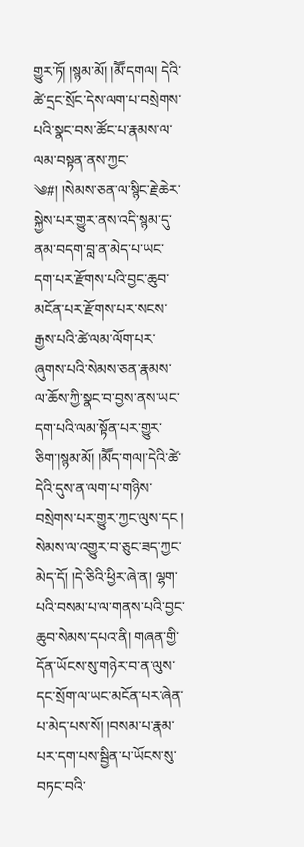གྱུར་ཏོ། །སྙམ་མོ། །མཽ་དགལ། དེའི་ཚེ་དྲང་སྲོང་དེས་ལག་པ་བསྲེགས་པའི་སྣང་བས་ཚོང་པ་རྣམས་ལ་ལམ་བསྟན་ནས་ཀྱང་
༄#། །སེམས་ཅན་ལ་སྙིང་རྗེ་ཆེར་སྐྱེས་པར་གྱུར་ནས་འདི་སྙམ་དུ་ནམ་བདག་བླ་ན་མེད་པ་ཡང་དག་པར་རྫོགས་པའི་བྱང་ཆུབ་མངོན་པར་རྫོགས་པར་སངས་རྒྱས་པའི་ཚེ་ལམ་ལོག་པར་ཞུགས་པའི་སེམས་ཅན་རྣམས་ལ་ཆོས་ཀྱི་སྣང་བ་བྱས་ནས་ཡང་དག་པའི་ལམ་སྟོན་པར་གྱུར་ཅིག་།སྙམ་མོ། །མཽད་གལ།་དེའི་ཚེ་དེའི་དུས་ན་ལག་པ་གཉིས་བསྲེགས་པར་གྱུར་ཀྱང་ལུས་དང ། སེམས་ལ་འགྱུར་བ་ཅུང་ཟད་ཀྱང་མེད་དོ། །དེ་ཅིའི་ཕྱིར་ཞེ་ན། ལྷག་པའི་བསམ་པ་ལ་གནས་པའི་བྱང་ཆུབ་སེམས་དཔའ་ནི། གཞན་གྱི་དོན་ཡོངས་སུ་གཉེར་བ་ན་ལུས་དང་སྲོག་ལ་ཡང་མངོན་པར་ཞེན་པ་མེད་པས་སོ། །བསམ་པ་རྣམ་པར་དག་པས་སྦྱིན་པ་ཡོངས་སུ་བཏང་བའི་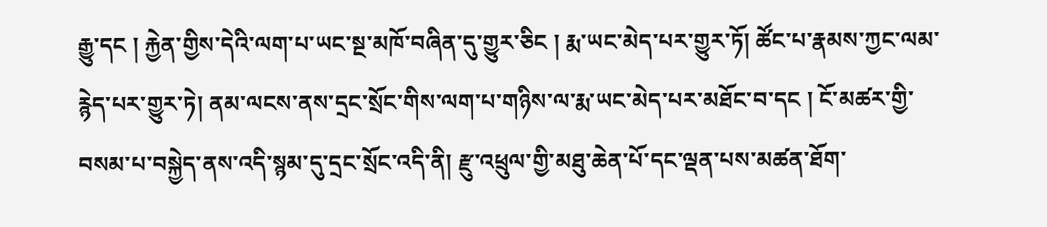རྒྱུ་དང ། རྐྱེན་གྱིས་དེའི་ལག་པ་ཡང་སྔ་མཁོ་བཞིན་དུ་གྱུར་ཅིང ། རྨ་ཡང་མེད་པར་གྱུར་ཏོ། ཚོང་པ་རྣམས་ཀྱང་ལམ་རྙེད་པར་གྱུར་ཏེ། ནམ་ལངས་ནས་དྲང་སྲོང་གིས་ལག་པ་གཉིས་ལ་རྨ་ཡང་མེད་པར་མཐོང་བ་དང ། ངོ་མཚར་གྱི་བསམ་པ་བསྐྱེད་ནས་འདི་སྙམ་དུ་དྲང་སྲོང་འདི་ནི། རྫུ་འཕྲུལ་གྱི་མཐུ་ཆེན་པོ་དང་ལྡན་པས་མཚན་ཐོག་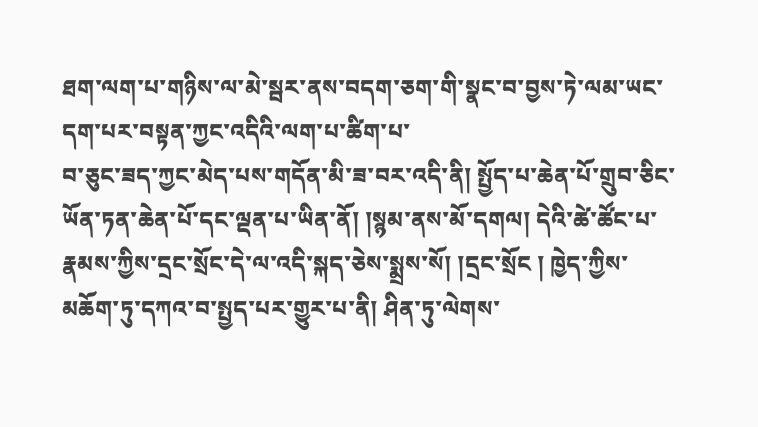ཐག་ལག་པ་གཉིས་ལ་མེ་སྦར་ནས་བདག་ཅག་གི་སྣང་བ་བྱས་ཏེ་ལམ་ཡང་དག་པར་བསྟན་ཀྱང་འདིའི་ལག་པ་ཚིག་པ་
བ་ཅུང་ཟད་ཀྱང་མེད་པས་གདོན་མི་ཟ་བར་འདི་ནི། སྤྱོད་པ་ཆེན་པོ་གྲུབ་ཅིང་ཡོན་ཏན་ཆེན་པོ་དང་ལྡན་པ་ཡིན་ནོ། །སྙམ་ནས་མོ་དགལ། དེའི་ཚེ་ཚོང་པ་རྣམས་ཀྱིས་དྲང་སྲོང་དེ་ལ་འདི་སྐད་ཅེས་སྨྲས་སོ། །དྲང་སྲོང ། ཁྱེད་ཀྱིས་མཆོག་ཏུ་དཀའ་བ་སྤྱད་པར་གྱུར་པ་ནི། ཤིན་ཏུ་ལེགས་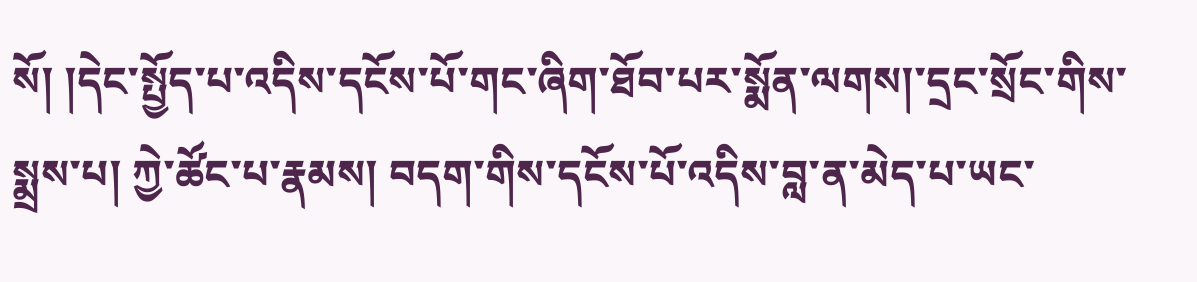སོ། །དེང་སྤྱོད་པ་འདིས་དངོས་པོ་གང་ཞིག་ཐོབ་པར་སྨོན་ལགས།་དྲང་སྲོང་གིས་སྨྲས་པ། ཀྱེ་ཚོང་པ་རྣམས། བདག་གིས་དངོས་པོ་འདིས་བླ་ན་མེད་པ་ཡང་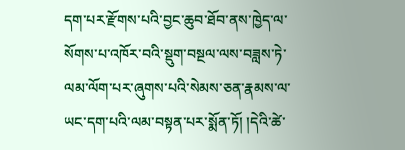དག་པར་རྫོགས་པའི་བྱང་ཆུབ་ཐོབ་ནས་ཁྱེད་ལ་སོགས་པ་འཁོར་བའི་སྡུག་བསྔལ་ལས་བཟླས་ཏེ་ལམ་ལོག་པར་ཞུགས་པའི་སེམས་ཅན་རྣམས་ལ་ཡང་དག་པའི་ལམ་བསྟན་པར་སྨོན་ཏོ། །དེའི་ཚེ་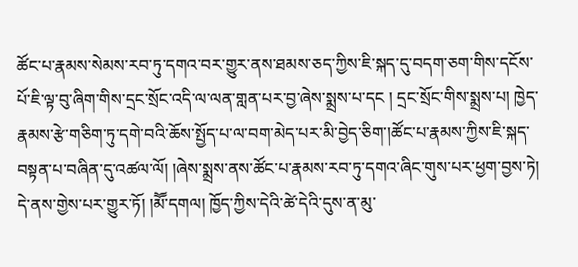ཚོང་པ་རྣམས་སེམས་རབ་ཏུ་དགའ་བར་གྱུར་ནས་ཐམས་ཅད་ཀྱིས་ཇི་སྐད་དུ་བདག་ཅག་གིས་དངོས་པོ་ཇི་ལྟ་བུ་ཞིག་གིས་དྲང་སྲོང་འདི་ལ་ལན་གླན་པར་བྱ་ཞེས་སྨྲས་པ་དང ། དྲང་སྲོང་གིས་སྨྲས་པ། ཁྱེད་རྣམས་རྩེ་གཅིག་ཏུ་དགེ་བའི་ཆོས་སྤྱོད་པ་ལ་བག་མེད་པར་མི་བྱེད་ཅིག་།ཚོང་པ་རྣམས་ཀྱིས་ཇི་སྐད་བསྟན་པ་བཞིན་དུ་འཚལ་ལོ། །ཞེས་སྨྲས་ནས་ཚོང་པ་རྣམས་རབ་ཏུ་དགའ་ཞིང་གུས་པར་ཕྱག་བྱས་ཏེ། དེ་ནས་གྱེས་པར་གྱུར་ཏོ། །མཽ་དགལ། ཁྱོད་ཀྱིས་དེའི་ཚེ་དེའི་དུས་ན་མུ་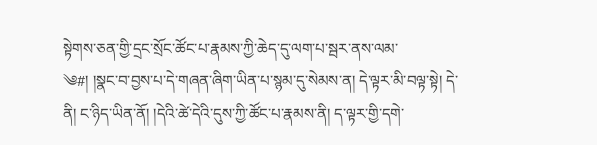སྟེགས་ཅན་གྱི་དྲང་སྲོང་ཚོང་པ་རྣམས་ཀྱི་ཆེད་དུ་ལག་པ་སྦར་ནས་ལམ་
༄#། །སྣང་བ་བྱས་པ་དེ་གཞན་ཞིག་ཡིན་པ་སྙམ་དུ་སེམས་ན། དེ་ལྟར་མི་བལྟ་སྟེ། དེ་ནི། ང་ཉིད་ཡིན་ནོ། །དེའི་ཚེ་དེའི་དུས་ཀྱི་ཚོང་པ་རྣམས་ནི། ད་ལྟར་གྱི་དགེ་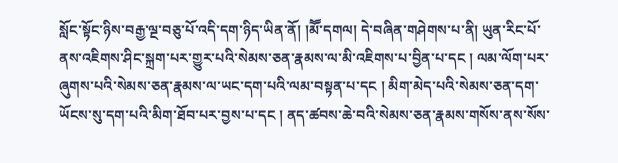སློང་སྟོང་ཉིས་བརྒྱ་ལྔ་བཅུ་པོ་འདི་དག་ཉིད་ཡིན་ནོ། །མཽ་དགལ། དེ་བཞིན་གཤེགས་པ་ནི། ཡུན་རིང་པོ་ནས་འཇིགས་ཤིང་སྐྲག་པར་གྱུར་པའི་སེམས་ཅན་རྣམས་ལ་མི་འཇིགས་པ་བྱིན་པ་དང ། ལམ་ལོག་པར་ཞུགས་པའི་སེམས་ཅན་རྣམས་ལ་ཡང་དག་པའི་ལམ་བསྟན་པ་དང ། མིག་མེད་པའི་སེམས་ཅན་དག་ཡོངས་སུ་དག་པའི་མིག་ཐོབ་པར་བྱས་པ་དང ། ནད་ཚབས་ཆེ་བའི་སེམས་ཅན་རྣམས་གསོས་ནས་སོས་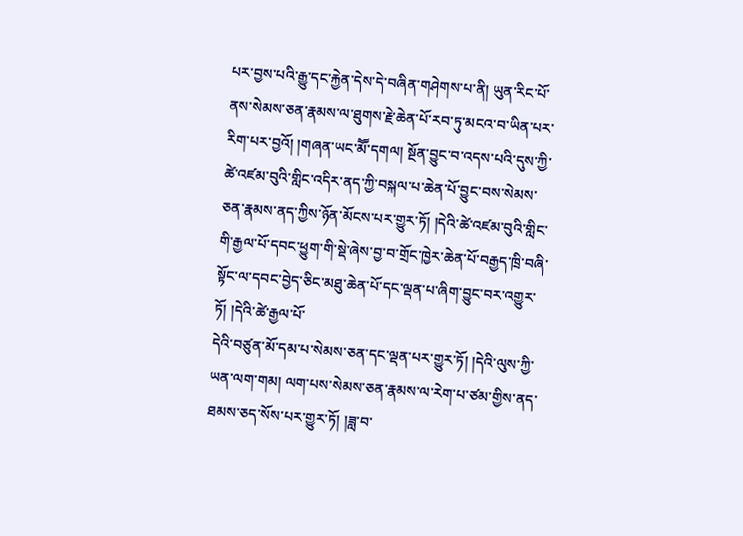པར་བྱས་པའི་རྒྱུ་དང་རྐྱེན་དེས་དེ་བཞིན་གཤེགས་པ་ནི། ཡུན་རིང་པོ་ནས་སེམས་ཅན་རྣམས་ལ་ཐུགས་རྗེ་ཆེན་པོ་རབ་ཏུ་མངའ་བ་ཡིན་པར་རིག་པར་བྱའོ། །གཞན་ཡང་མཽ་དགལ། སྔོན་བྱུང་བ་འདས་པའི་དུས་ཀྱི་ཚེ་འཛམ་བུའི་གླིང་འདིར་ནད་ཀྱི་བསྐལ་པ་ཆེན་པོ་བྱུང་བས་སེམས་ཅན་རྣམས་ནད་ཀྱིས་ཉོན་མོངས་པར་གྱུར་ཏོ། །དེའི་ཚེ་འཛམ་བུའི་གླིང་གི་རྒྱལ་པོ་དབང་ཕྱུག་གི་སྡེ་ཞེས་བྱ་བ་གྲོང་ཁྱེར་ཆེན་པོ་བརྒྱད་ཁྲི་བཞི་སྟོང་ལ་དབང་བྱེད་ཅིང་མཐུ་ཆེན་པོ་དང་ལྡན་པ་ཞིག་བྱུང་བར་འགྱུར་ཏོ། །དེའི་ཚེ་རྒྱལ་པོ་
དེའི་བཙུན་མོ་དམ་པ་སེམས་ཅན་དང་ལྡན་པར་གྱུར་ཏོ། །དེའི་ལུས་ཀྱི་ཡན་ལག་གམ། ལག་པས་སེམས་ཅན་རྣམས་ལ་རེག་པ་ཙམ་གྱིས་ནད་ཐམས་ཅད་སོས་པར་གྱུར་ཏོ། །ཟླ་བ་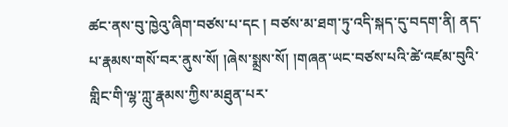ཚང་ནས་བུ་ཁྱེའུ་ཞིག་བཙས་པ་དང ། བཙས་མ་ཐག་ཏུ་འདི་སྐད་དུ་བདག་ནི། ནད་པ་རྣམས་གསོ་བར་ནུས་སོ། །ཞེས་སྨྲས་སོ། །གཞན་ཡང་བཙས་པའི་ཚེ་འཛམ་བུའི་གླིང་གི་ལྷ་ཀླུ་རྣམས་ཀྱིས་མཐུན་པར་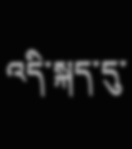འདི་སྐད་དུ་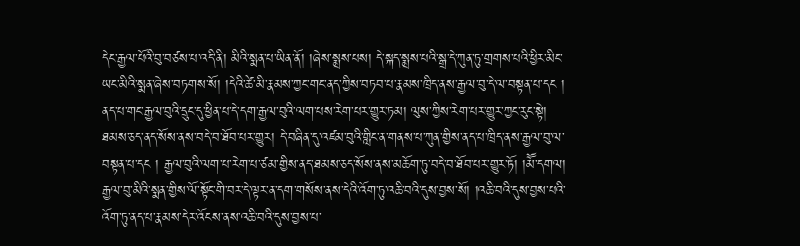དེང་རྒྱལ་པོའི་བུ་བཙས་པ་འདི་ནི། མིའི་སྨན་པ་ཡིན་ནོ། །ཞེས་སྨྲས་པས། དེ་སྐད་སྨྲས་པའི་སྒྲ་དེ་ཀུན་ཏུ་གྲགས་པའི་ཕྱིར་མིང་ཡང་མིའི་སྨན་ཞེས་བཏགས་སོ། །དེའི་ཚེ་མི་རྣམས་ཀྱང་གང་ནད་ཀྱིས་བཏབ་པ་རྣམས་ཁྲིད་ནས་རྒྱལ་བུ་དེ་ལ་བསྟན་པ་དང ། ནད་པ་གང་རྒྱལ་བུའི་དྲུང་དུ་ཕྱིན་པ་དེ་དག་རྒྱལ་བུའི་ལག་པས་རེག་པར་གྱུར་ཏམ། ལུས་ཀྱིས་རེག་པར་གྱུར་ཀྱང་རུང་སྟེ། ཐམས་ཅད་ནད་སོས་ནས་བདེ་བ་ཐོབ་པར་གྱུར། དེ་བཞིན་དུ་འཛམ་བུའི་གླིང་ན་གནས་པ་ཀུན་གྱིས་ནད་པ་ཁྲིད་ནས་རྒྱལ་བུ་ལ་བསྟན་པ་དང ། རྒྱལ་བུའི་ལག་པ་རེག་པ་ཙམ་གྱིས་ནད་ཐམས་ཅད་སོས་ནས་མཆོག་ཏུ་བདེ་བ་ཐོབ་པར་གྱུར་ཏོ། །མཽ་དགལ། རྒྱལ་བུ་མིའི་སྨན་གྱིས་ལོ་སྟོང་གི་བར་དེ་ལྟར་ན་དག་གསོས་ནས་དེའི་འོག་ཏུ་འཆི་བའི་དུས་བྱས་སོ། །འཆི་བའི་དུས་བྱས་པའི་འོག་ཏུ་ནད་པ་རྣམས་དེར་འོངས་ནས་འཆི་བའི་དུས་བྱས་པ་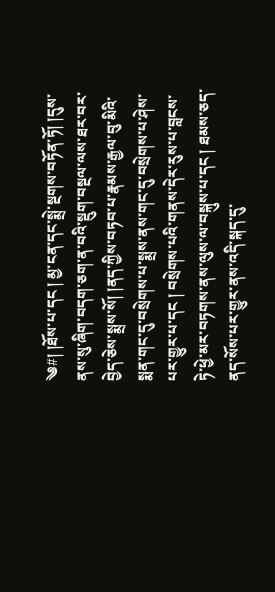༄#། །ཐོས་པ་དང ། མྱ་ངན་དང་སྨྲེ་སྔགས་བཏོན་ཏོ། །དུས་ནས་སུ་ཞིག་བདག་ཅག་ན་བའི་སྡུག་བསྔལ་ལས་ཐར་བར་བྱེད་ཅེས་སྨྲས་སོ། །ནད་ཀྱིས་བཏབ་པ་རྣམས་རྒྱལ་བུ་མིའི་སྨན་གང་དུ་བསྲེགས་པ་སྨྲས་ནས་གང་དུ་བསྲེགས་པ་ཤེས་པར་གྱུར་པ་དང ། བསྲེགས་པའི་གནས་དེར་རུས་པ་བླངས་ཏེ་ཕྱེ་མར་བཏགས་ནས་ལུས་ལ་བསྐུས་པ་དང ། ཐམས་ཅད་ནད་སོས་པར་གྱུར་ནས་འདི་སྐད་དུ་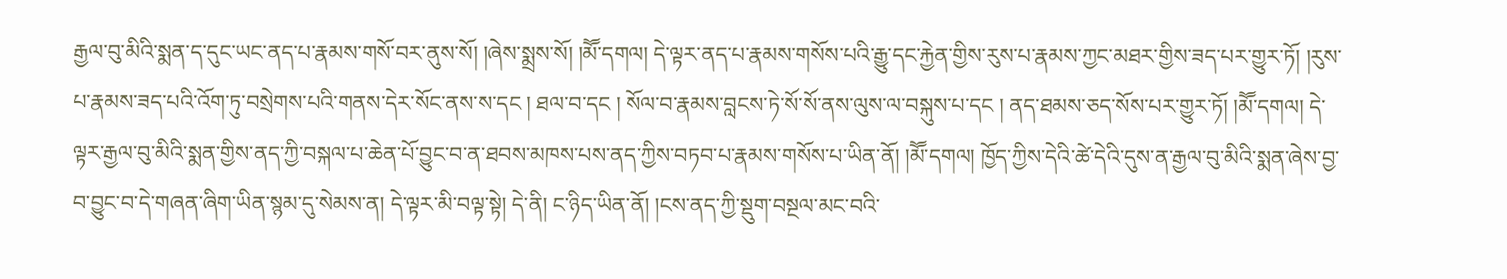རྒྱལ་བུ་མིའི་སྨན་ད་དུང་ཡང་ནད་པ་རྣམས་གསོ་བར་ནུས་སོ། །ཞེས་སྨྲས་སོ། །མཽ་དགལ། དེ་ལྟར་ནད་པ་རྣམས་གསོས་པའི་རྒྱུ་དང་རྐྱེན་གྱིས་རུས་པ་རྣམས་ཀྱང་མཐར་གྱིས་ཟད་པར་གྱུར་ཏོ། །རུས་པ་རྣམས་ཟད་པའི་འོག་ཏུ་བསྲེགས་པའི་གནས་དེར་སོང་ནས་ས་དང ། ཐལ་བ་དང ། སོལ་བ་རྣམས་བླངས་ཏེ་སོ་སོ་ནས་ལུས་ལ་བསྐུས་པ་དང ། ནད་ཐམས་ཅད་སོས་པར་གྱུར་ཏོ། །མཽ་དགལ། དེ་ལྟར་རྒྱལ་བུ་མིའི་སྨན་གྱིས་ནད་ཀྱི་བསྐལ་པ་ཆེན་པོ་བྱུང་བ་ན་ཐབས་མཁས་པས་ནད་ཀྱིས་བཏབ་པ་རྣམས་གསོས་པ་ཡིན་ནོ། །མཽ་དགལ། ཁྱོད་ཀྱིས་དེའི་ཚེ་དེའི་དུས་ན་རྒྱལ་བུ་མིའི་སྨན་ཞེས་བྱ་བ་བྱུང་བ་དེ་གཞན་ཞིག་ཡིན་སྙམ་དུ་སེམས་ན། དེ་ལྟར་མི་བལྟ་སྟེ། དེ་ནི། ང་ཉིད་ཡིན་ནོ། །ངས་ནད་ཀྱི་སྡུག་བསྔལ་མང་བའི་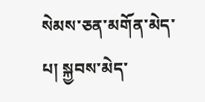སེམས་ཅན་མགོན་མེད་པ། སྐྱབས་མེད་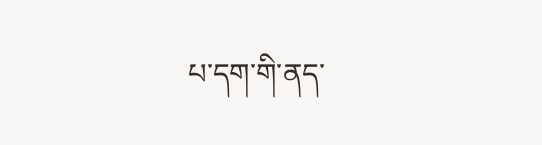པ་དག་གི་ནད་